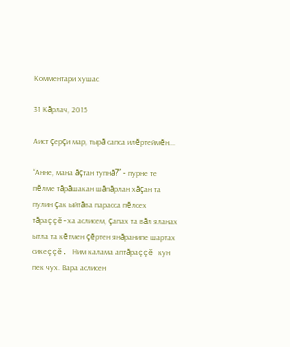Комментари хушас

31 Кăрлач, 2015

Аист çерçи мар, тырă сапса илĕртеймĕн...

“Анне, мана ăçтан тупнă?” - пурне те пĕлме тăрăшакан шăпăрлан хăçан та пулин çак ыйтăва парасса пĕлсех тăраççĕ-ха аслисем, çапах та вăл яланах ытла та кĕтмен çĕртен янăранипе шартах сикеççĕ. Ним калама аптăраççĕ кун пек чух. Вара аслисен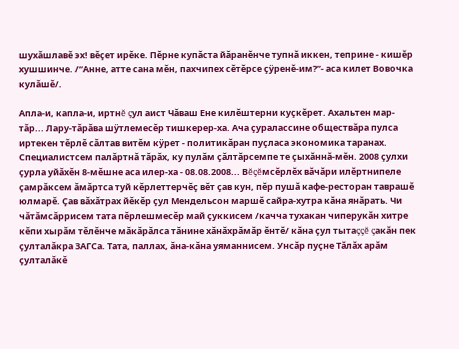шухăшлавĕ эх! вĕçет ирĕке. Пĕрне купăста йăранĕнче тупнă иккен, теприне - кишĕр хушшинче. /“Анне, атте сана мĕн, пахчипех сĕтĕрсе çÿренĕ-им?”- аса килет Вовочка кулăшĕ/.

Апла-и, капла-и, иртнĕ çул аист Чăваш Ене килĕштерни куçкĕрет. Ахальтен мар-тăр... Лару-тăрăва шÿтлемесĕр тишкерер-ха. Ача çуралассине обществăра пулса иртекен тĕрлĕ сăлтав витĕм кÿрет - политикăран пуçласа экономика таранах. Специалистсем палăртнă тăрăх, ку пулăм çăлтăрсемпе те çыхăннă-мĕн. 2008 çулхи çурла уйăхĕн 8-мĕшне аса илер-ха - 08.08.2008... Вĕçĕмсĕрлĕх вăчăри илĕртнипеле çамрăксем ăмăртса туй кĕрлеттерчĕç вĕт çав кун, пĕр пушă кафе-ресторан таврашĕ юлмарĕ. Çав вăхăтрах йĕкĕр çул Мендельсон маршĕ сайра-хутра кăна янăрать. Чи чăтăмсăррисем тата пĕрлешмесĕр май çуккисем /качча тухакан чиперукăн хитре кĕпи хырăм тĕлĕнче мăкăрăлса тăнине хăнăхрăмăр ĕнтĕ/ кăна çул тытаççĕ çакăн пек çулталăкра ЗАГСа. Тата, паллах, ăна-кăна уяманнисем. Унсăр пуçне Тăлăх арăм çулталăкĕ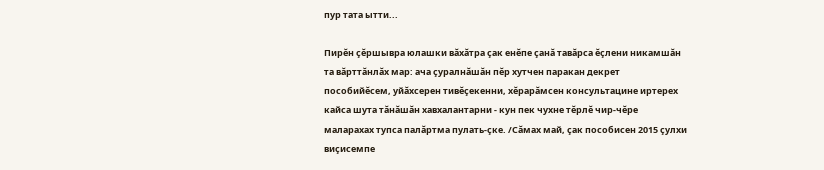пур тата ытти...

Пирĕн çĕршывра юлашки вăхăтра çак енĕпе çанă тавăрса ĕçлени никамшăн та вăрттăнлăх мар: ача çуралнăшăн пĕр хутчен паракан декрет пособийĕсем, уйăхсерен тивĕçекенни, хĕрарăмсен консультацине иртерех кайса шута тăнăшăн хавхалантарни - кун пек чухне тĕрлĕ чир-чĕре маларахах тупса палăртма пулать-çке. /Сăмах май, çак пособисен 2015 çулхи виçисемпе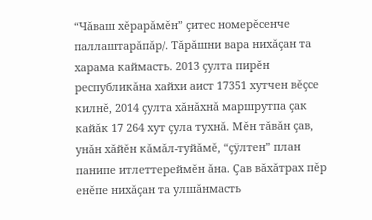“Чăваш хĕрарăмĕн” çитес номерĕсенче паллаштарăпăр/. Тăрăшни вара нихăçан та харама каймасть. 2013 çулта пирĕн республикăна хайхи аист 17351 хутчен вĕçсе килнĕ, 2014 çулта хăнăхнă маршрутпа çак кайăк 17 264 хут çула тухнă. Мĕн тăвăн çав, унăн хăйĕн кăмăл-туйăмĕ, “çÿлтен” план панипе итлеттереймĕн ăна. Çав вăхăтрах пĕр енĕпе нихăçан та улшăнмасть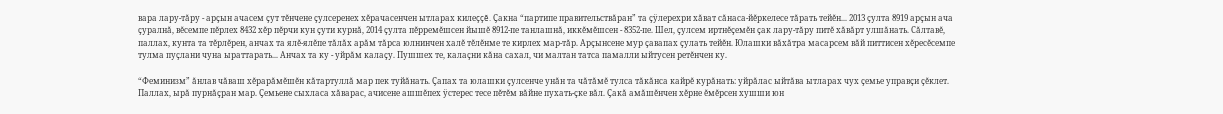вара лару-тăру - арçын ачасем çут тĕнчене çулсеренех хĕрачасенчен ытларах килеççĕ. Çакна “партипе правительствăран” та çÿлерехри хăват сăнаса-йĕркелесе тăрать тейĕн... 2013 çулта 8919 арçын ача çуралнă, вĕсемпе пĕрлех 8432 хĕр пĕрчи кун çути курнă, 2014 çулта пĕрремĕшсен йышĕ 8912-пе танлашнă, иккĕмĕшсен - 8352-пе. Шел, çулсем иртнĕçемĕн çак лару-тăру питĕ хăвăрт улшăнать. Сăлтавĕ, паллах, кунта та тĕрлĕрен, анчах та ялĕ-ялĕпе тăлăх арăм тăрса юлнинчен халĕ тĕлĕнме те кирлех мар-тăр. Арçынсене мур çавапах çулать тейĕн. Юлашки вăхăтра масарсем вăй питтисен хĕресĕсемпе тулма пуçлани чуна ыраттарать... Анчах та ку - уйрăм калаçу. Пушшех те, калаçни кăна сахал, чи малтан татса памалли ыйтусен ретĕнчен ку.

“Феминизм” ăнлав чăваш хĕрарăмĕшĕн кăтартуллă мар пек туйăнать. Çапах та юлашки çулсенче унăн та чăтăмĕ тулса тăкăнса кайрĕ курăнать: уйрăлас ыйтăва ытларах чух çемье управçи çĕклет. Паллах, ырă пурнăçран мар. Çемьене сыхласа хăварас, ачисене ашшĕпех ÿстерес тесе пĕтĕм вăйне пухать-çке вăл. Çакă амăшĕнчен хĕрне ĕмĕрсен хушши юн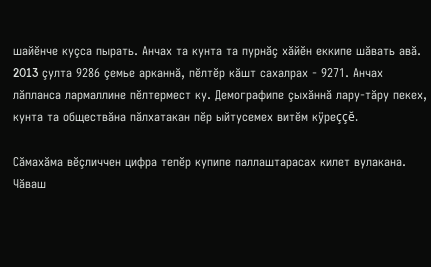шайĕнче куçса пырать. Анчах та кунта та пурнăç хăйĕн еккипе шăвать авă. 2013 çулта 9286 çемье арканнă, пĕлтĕр кăшт сахалрах - 9271. Анчах лăпланса лармаллине пĕлтермест ку. Демографипе çыхăннă лару-тăру пекех, кунта та обществăна пăлхатакан пĕр ыйтусемех витĕм кÿреççĕ.

Сăмахăма вĕçличчен цифра тепĕр купипе паллаштарасах килет вулакана. Чăваш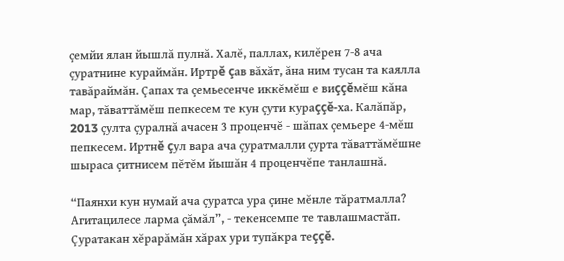çемйи ялан йышлă пулнă. Халĕ, паллах, килĕрен 7-8 ача çуратнине кураймăн. Иртрĕ çав вăхăт, ăна ним тусан та каялла тавăраймăн. Çапах та çемьесенче иккĕмĕш е виççĕмĕш кăна мар, тăваттăмĕш пепкесем те кун çути кураççĕ-ха. Калăпăр, 2013 çулта çуралнă ачасен 3 проценчĕ - шăпах çемьере 4-мĕш пепкесем. Иртнĕ çул вара ача çуратмалли çурта тăваттăмĕшне шыраса çитнисем пĕтĕм йышăн 4 проценчĕпе танлашнă.

“Паянхи кун нумай ача çуратса ура çине мĕнле тăратмалла? Агитацилесе ларма çăмăл”, - текенсемпе те тавлашмастăп. Çуратакан хĕрарăмăн хăрах ури тупăкра теççĕ.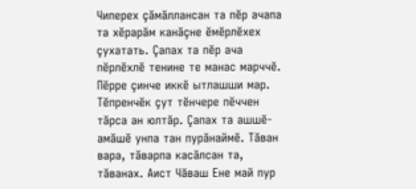Чиперех çăмăллансан та пĕр ачапа та хĕрарăм канăçне ĕмĕрлĕхех çухатать. Çапах та пĕр ача пĕрлĕхлĕ тенине те манас марччĕ. Пĕрре çинче иккĕ ытлашши мар. Тĕпренчĕк çут тĕнчере пĕччен тăрса ан юлтăр. Çапах та ашшĕ-амăшĕ унпа тан пурăнаймĕ. Тăван вара, тăварпа касăлсан та, тăванах. Аист Чăваш Ене май пур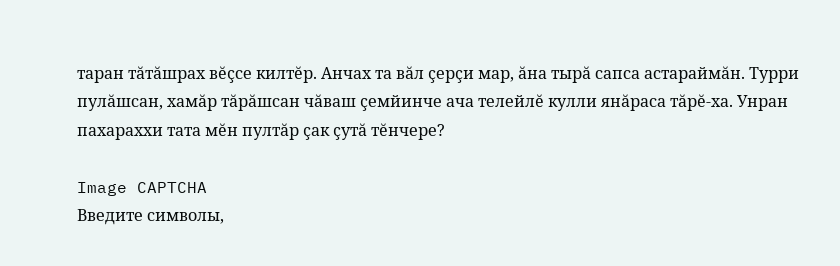таран тăтăшрах вĕçсе килтĕр. Анчах та вăл çерçи мар, ăна тырă сапса астараймăн. Турри пулăшсан, хамăр тăрăшсан чăваш çемйинче ача телейлĕ кулли янăраса тăрĕ-ха. Унран пахараххи тата мĕн пултăр çак çутă тĕнчере?

Image CAPTCHA
Введите символы,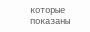которые показаны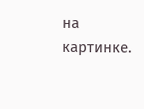на картинке.